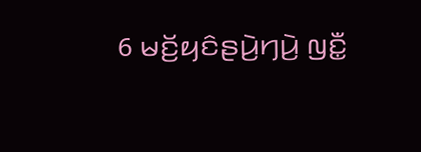6 ꤗꤢꤩ꤬ꤟꤢꤨꤔꤣꤧ꤬ꤚꤣꤧ꤬ ꤜꤢꤪ꤭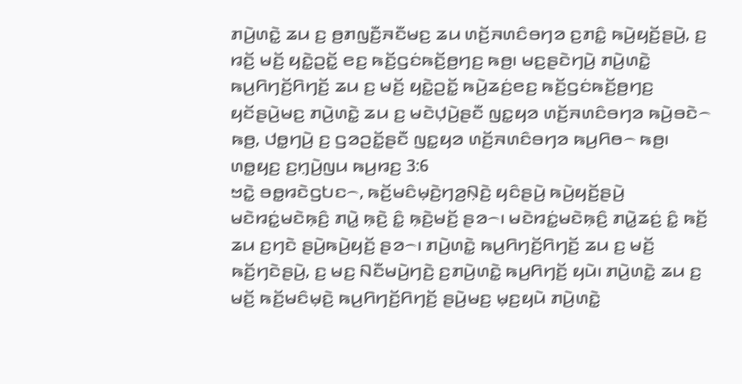ꤊꤣꤧ꤬ꤛꤢꤧ꤭ ꤘꤣ ꤢ꤬ ꤥ꤬ꤊꤜꤢꤪ꤬ꤏꤢꤪꤗꤢ꤬ ꤘꤣ ꤛꤢꤩ꤬ꤏꤛꤢꤨꤋꤚꤤ ꤢ꤬ꤊꤢꤨ꤭ ꤒꤣꤧ꤬ꤟꤢꤩ꤬ꤔꤣꤧ꤬, ꤢ꤬ ꤙꤢꤩ꤬ ꤗꤢꤩ꤬ ꤟꤢꤧ꤭ꤑꤢꤩ꤭ ꤕꤢ꤬ ꤒꤢꤩ꤬ꤞꤢꤦꤒꤢꤩ꤬ꤥ꤬ꤚꤢ꤬ ꤒꤥ꤬꤯ ꤗꤢ꤬ꤔꤢꤧꤚꤣꤧ꤬ ꤊꤣꤧ꤬ꤛꤢꤧ꤭ ꤒꤣ꤬ꤖꤚꤢꤩ꤬ꤖꤚꤢꤩ꤬ ꤘꤣ ꤢ꤬ ꤗꤢꤩ꤬ ꤟꤢꤧ꤭ꤑꤢꤩ꤭ ꤒꤣꤧ꤬ꤘꤢꤦ꤬ꤕꤢ꤬ ꤒꤢꤩ꤬ꤞꤢꤦꤒꤢꤩ꤬ꤥ꤬ꤚꤢ꤬ ꤟꤢꤩꤔꤣꤧ꤬ꤗꤢ꤬ ꤊꤣꤧ꤬ꤛꤢꤧ꤭ ꤘꤣ ꤢ꤬ ꤗꤢꤧꤓ꤫ꤣꤧ꤬ꤔꤢꤪ ꤜꤢ꤭ꤟꤤ ꤛꤢꤩ꤬ꤏꤛꤢꤨꤋꤚꤤ ꤒꤣꤧ꤬ꤋꤢꤧ꤮ ꤒꤥ꤬, ꤓꤥ꤭ꤚꤣꤧ꤬ ꤢ꤬ ꤞꤤꤑꤢꤩ꤭ꤔꤢꤪ ꤜꤢ꤭ꤟꤤ ꤛꤢꤩ꤬ꤏꤛꤢꤨꤋꤚꤤ ꤒꤣ꤬ꤖꤥ꤮ ꤒꤥ꤬꤯
ꤛꤥ꤭ꤟꤢ꤬ ꤢ꤬ꤚ꤫ꤣꤧ꤬ꤜꤣ ꤒꤣ꤬ꤙꤢ꤬ 3:6
ꤠꤢꤧ꤭ ꤋꤥ꤭ꤙꤢꤧꤞꤝꤢ꤮, ꤒꤢꤩ꤬ꤗꤢꤨꤗ꤫ꤢꤧ꤬ꤚꤤ꤬ꤡ꤫ꤢꤧ꤬ ꤟꤢꤨꤔꤣꤧ꤬ ꤒꤣꤧ꤬ꤟꤢꤩ꤬ꤔꤣꤧ꤬ ꤗꤢꤧꤙꤢꤦ꤭ꤗꤢꤧꤒ꤫ꤢꤨ꤬ ꤊꤣꤧ꤭ ꤒ꤫ꤢꤧ꤬ ꤢꤨ꤭ ꤒ꤫ꤢꤧ꤬ꤗꤢꤩ꤬ ꤔꤤ꤮꤯ ꤗꤢꤧꤙꤢꤦ꤭ꤗꤢꤧꤒ꤫ꤢꤨ꤬ ꤊꤣꤧ꤭ꤘꤢꤦ꤬ ꤢꤨ꤭ ꤒꤢꤩ꤬ ꤘꤣ ꤢ꤬ꤚꤢꤧ ꤔꤣꤧ꤬ꤒꤣꤧ꤬ꤟꤢꤩ꤬ ꤔꤤ꤮꤯ ꤊꤣꤧ꤬ꤛꤢꤧ꤭ ꤒꤣ꤬ꤖꤚꤢꤩ꤬ꤖꤚꤢꤩ꤬ ꤘꤣ ꤢ꤬ ꤗꤢꤩ꤬ ꤒꤢꤩ꤬ꤚꤢꤧꤔꤣꤧ꤬, ꤢ꤬ ꤗꤢ꤬ ꤡꤢꤪꤗꤣꤧ꤬ꤚꤢꤧ꤬ ꤢ꤬ꤊꤣꤧ꤬ꤛꤢꤧ꤭ ꤒꤣ꤬ꤖꤚꤢꤩ꤬ ꤟꤣꤧ꤯ ꤊꤣꤧ꤬ꤛꤢꤧ꤭ ꤘꤣ ꤢ꤬ ꤗꤢꤩ꤬ ꤒꤢꤩ꤬ꤗꤢꤨꤗ꤫ꤢꤧ꤬ ꤒꤣ꤬ꤖꤚꤢꤩ꤬ꤖꤚꤢꤩ꤬ ꤔꤣꤧ꤬ꤗꤢ꤬ ꤗ꤫ꤢ꤬ꤟꤣꤧ ꤊꤣꤧ꤬ꤛꤢꤧ꤭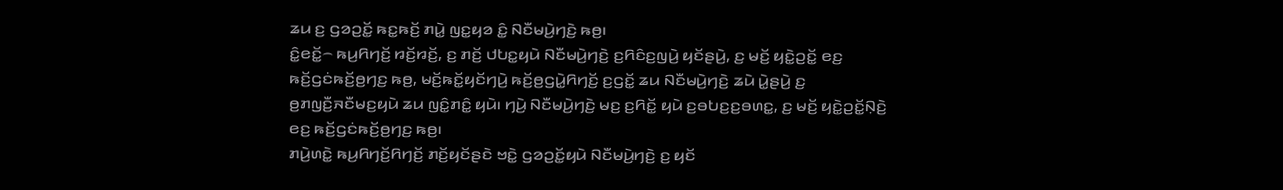ꤘꤣ ꤢ꤬ ꤞꤤꤑꤢꤩ꤭ ꤒꤢ꤭ꤒꤢꤩ꤬ ꤊꤣꤧ꤭ ꤜꤢ꤭ꤟꤤ ꤢꤨ꤭ ꤡꤢꤪꤗꤣꤧ꤬ꤚꤢꤧ꤬ ꤒꤥ꤬꤯
ꤢꤨ꤭ꤕꤢꤩ꤭꤮ ꤒꤣ꤬ꤖꤚꤢꤩ꤬ ꤙꤢꤩ꤬ꤙꤢꤩ꤬, ꤢ꤬ ꤊꤢꤩ꤬ ꤓꤝꤢ꤭ꤟꤣꤧ ꤡꤢꤪꤗꤣꤧ꤬ꤚꤢꤧ꤬ ꤢ꤬ꤖꤢꤨꤢ꤬ꤜꤣꤧ꤬ ꤟꤢꤩꤔꤣꤧ꤬, ꤢ꤬ ꤗꤢꤩ꤬ ꤟꤢꤧ꤭ꤑꤢꤩ꤭ ꤕꤢ꤬ ꤒꤢꤩ꤬ꤞꤢꤦꤒꤢꤩ꤬ꤥ꤬ꤚꤢ꤬ ꤒꤥ꤬, ꤗꤢꤩ꤬ꤒꤢꤩ꤭ꤟꤢꤩꤚꤣꤧ꤬ ꤒꤢꤩ꤬ꤥ꤬ꤞꤣꤧ꤭ꤖꤚꤢꤩ꤬ ꤢ꤬ꤞꤢꤩ꤭ ꤘꤣ ꤡꤢꤪꤗꤣꤧ꤬ꤚꤢꤧ꤬ ꤘꤣꤧ ꤣꤧ꤭ꤔꤣꤧ꤬ ꤢ꤬ ꤥ꤬ꤊꤜꤢꤪ꤬ꤏꤢꤪꤗꤢ꤬ꤟꤣꤧ ꤘꤣ ꤜꤢꤨ꤭ꤊꤢꤨ꤭ ꤟꤣꤧ꤯ ꤚꤣꤧ꤬ ꤡꤢꤪꤗꤣꤧ꤬ꤚꤢꤧ꤬ ꤗꤢ꤬ ꤢ꤬ꤖꤢꤩ꤭ ꤟꤣꤧ ꤢ꤬ꤋꤝꤢ꤬ꤢ꤬ꤋꤛꤢ꤭, ꤢ꤬ ꤗꤢꤩ꤬ ꤟꤢꤧ꤭ꤑꤢꤩ꤭ꤡ꤫ꤢꤧ꤬ ꤕꤢ꤬ ꤒꤢꤩ꤬ꤞꤢꤦꤒꤢꤩ꤬ꤥ꤬ꤚꤢ꤬ ꤒꤥ꤬꤯
ꤊꤣꤧ꤬ꤛꤢꤧ꤭ ꤒꤣ꤬ꤖꤚꤢꤩ꤬ꤖꤚꤢꤩ꤬ ꤊꤢꤩ꤬ꤟꤢꤩꤔꤢꤧ ꤠꤢꤧ꤭ ꤞꤤꤑꤢꤩ꤭ꤟꤣꤧ ꤡꤢꤪꤗꤣꤧ꤬ꤚꤢꤧ꤬ ꤢ꤬ ꤟꤢꤩ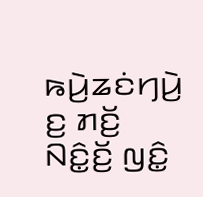ꤒꤣꤧ꤬ꤘꤢꤦꤚꤣꤧ꤬ ꤢ꤬ ꤊꤢꤩ꤬ ꤡꤢꤨ꤭ꤢꤩ꤬ ꤜꤢꤨ꤭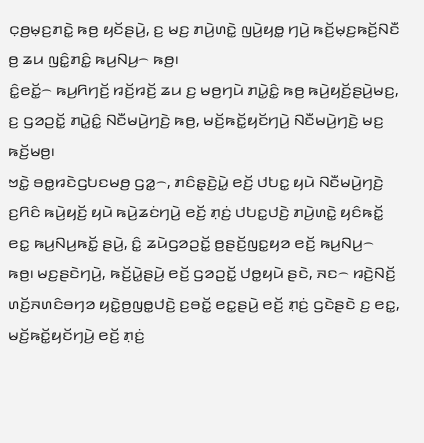ꤍ꤫ꤥ꤬ꤗ꤫ꤢ꤬ꤊꤢꤧ꤭ ꤒꤥ꤬ ꤟꤢꤩꤔꤣꤧ꤬, ꤢ꤬ ꤗꤢ꤬ ꤊꤣꤧ꤬ꤛꤢꤧ꤭ ꤜꤣꤧ꤬ꤟꤥ꤭ ꤚꤣꤧ꤬ ꤒꤢꤩ꤬ꤗ꤫ꤢ꤬ꤒꤢꤩ꤬ꤡꤢꤪ ꤥ꤬ ꤘꤣ ꤜꤢꤨ꤭ꤊꤢꤨ꤭ ꤒꤣ꤬ꤡꤣ꤬꤮ ꤒꤥ꤬꤯
ꤢꤨ꤭ꤕꤢꤩ꤭꤮ ꤒꤣ꤬ꤖꤚꤢꤩ꤬ ꤙꤢꤩ꤬ꤙꤢꤩ꤬ ꤘꤣ ꤢ꤬ ꤗꤥ꤬ꤚꤣꤧ ꤊꤣꤧ꤭ꤢꤨ꤭ ꤒꤥ꤬ ꤒꤣꤧ꤬ꤟꤢꤩ꤬ꤔꤣꤧ꤬ꤗꤢ꤬, ꤢ꤬ ꤞꤤꤑꤢꤩ꤭ ꤊꤣꤧ꤭ꤢꤨ꤭ ꤡꤢꤪꤗꤣꤧ꤬ꤚꤢꤧ꤬ ꤒꤥ꤬, ꤗꤢꤩ꤬ꤒꤢꤩ꤭ꤟꤢꤩꤚꤣꤧ꤬ ꤡꤢꤪꤗꤣꤧ꤬ꤚꤢꤧ꤬ ꤗꤢ꤬ ꤒꤢꤩ꤬ꤗꤥ꤬꤯
ꤠꤢꤧ꤭ ꤋꤥ꤭ꤙꤢꤧꤞꤝꤢꤗꤥ꤬ ꤞꤤ꤭꤮, ꤊꤢꤨꤔ꤫ꤢꤧ꤬ꤣꤧ꤭ ꤕꤢꤩ꤬ ꤓꤝꤢ꤭ ꤟꤣꤧ ꤡꤢꤪꤗꤣꤧ꤬ꤚꤢꤧ꤬ ꤢ꤬ꤖꤢꤨ ꤒꤣꤧ꤬ꤟꤢꤩ꤬ ꤟꤣꤧ ꤒꤣꤧ꤬ꤘꤢꤦꤚꤣꤧ꤬ ꤕꤢꤩ꤬ ꤊ꤫ꤢꤦ꤬ ꤓꤝꤢ꤭ꤓꤢꤧ꤬ ꤊꤣꤧ꤬ꤛꤢꤧ꤭ ꤟꤢꤨꤒꤢꤩ꤭ ꤕꤢ꤭ ꤒꤣ꤬ꤡꤣ꤬ꤒꤢꤩ꤭ ꤔꤣꤧ꤬, ꤢꤨ꤭ ꤘꤣꤧꤞꤤꤑꤢꤩ꤭ ꤥ꤬ꤔꤢꤩ꤬ꤜꤢ꤭ꤟꤤ ꤕꤢꤩ꤬ ꤒꤣ꤬ꤡꤣ꤬꤮ ꤒꤥ꤬꤯ ꤗꤢ꤬ꤔꤢꤧꤚꤣꤧ꤬, ꤒꤢꤩ꤬ꤣꤧ꤭ꤔꤣꤧ꤬ ꤕꤢꤩ꤬ ꤞꤤꤑꤢꤩ꤭ ꤓꤥ꤭ꤟꤣꤧ ꤔꤢꤧ, ꤏꤢ꤮ ꤙꤢꤧ꤬ꤡꤢꤩ꤬ ꤛꤢꤩ꤬ꤏꤛꤢꤨꤋꤚꤤ ꤟꤢꤧ꤭ꤥ꤬ꤜꤥ꤭ꤓꤢꤧ꤬ ꤢ꤬ꤋꤢꤩ꤭ ꤕꤢ꤭ꤔꤣꤧ꤬ ꤕꤢꤩ꤬ ꤊ꤫ꤢꤦ꤬ ꤞꤢꤧꤔꤢꤧ ꤢ꤬ ꤕꤢ꤭, ꤗꤢꤩ꤬ꤒꤢꤩ꤭ꤟꤢꤩꤚꤣꤧ꤬ ꤕꤢꤩ꤬ ꤊ꤫ꤢꤦ꤬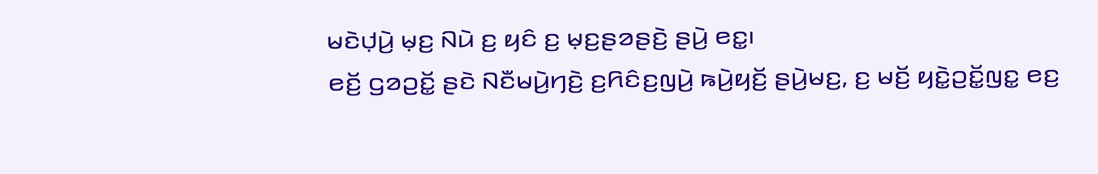ꤗꤢꤧꤓ꤫ꤣꤧ꤬ ꤗ꤫ꤢ꤬ ꤡꤣꤧ ꤢ꤬ ꤟꤢꤨ ꤢ꤬ ꤗ꤫ꤢ꤬ꤔꤤꤔꤢꤧ꤬ ꤔꤣꤧ꤬ ꤕꤢ꤭꤯
ꤕꤢꤩ꤬ ꤞꤤꤑꤢꤩ꤭ ꤔꤢꤧ ꤡꤢꤪꤗꤣꤧ꤬ꤚꤢꤧ꤬ ꤢ꤬ꤖꤢꤨꤢ꤬ꤜꤣꤧ꤬ ꤒꤣꤧ꤬ꤟꤢꤩ꤬ ꤔꤣꤧ꤬ꤗꤢ꤬, ꤢ꤬ ꤗꤢꤩ꤬ ꤟꤢꤧ꤭ꤑꤢꤩ꤭ꤜꤢ꤭ ꤕꤢ꤬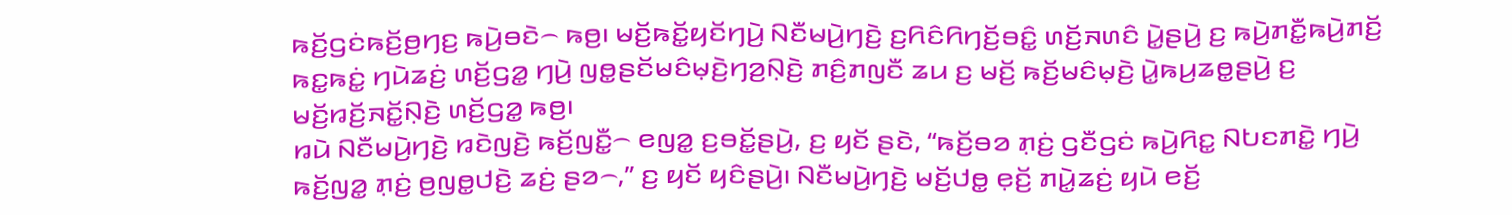ꤒꤢꤩ꤬ꤞꤢꤦꤒꤢꤩ꤬ꤥ꤬ꤚꤢ꤬ ꤒꤣꤧ꤬ꤋꤢꤧ꤮ ꤒꤥ꤬꤯ ꤗꤢꤩ꤬ꤒꤢꤩ꤭ꤟꤢꤩꤚꤣꤧ꤬ ꤡꤢꤪꤗꤣꤧ꤬ꤚꤢꤧ꤬ ꤢ꤬ꤖꤢꤨꤖꤚꤢꤩ꤬ꤋꤢꤨ꤭ ꤛꤢꤩ꤬ꤏꤛꤢꤨ ꤣꤧ꤭ꤔꤣꤧ꤬ ꤢ꤬ ꤒꤣꤧ꤬ꤊꤢꤪ꤭ꤒꤣꤧ꤬ꤊꤢꤩ꤬ ꤒꤢ꤭ꤒꤢꤦ꤭ ꤚꤣꤧꤘꤢꤦ꤬ ꤛꤢꤩ꤬ꤞꤤ꤭ ꤚꤣꤧ꤬ ꤜꤥ꤭ꤔꤢꤩꤗꤢꤨꤗ꤫ꤢꤧ꤬ꤚꤤ꤬ꤡ꤫ꤢꤧ꤬ ꤊꤢꤨ꤬ꤊꤜꤢꤪ ꤘꤣ ꤢ꤬ ꤗꤢꤩ꤬ ꤒꤢꤩ꤬ꤗꤢꤨꤗ꤫ꤢꤧ꤬ ꤣꤧ꤭ꤒꤣ꤬ꤘꤥ꤭ꤔꤣꤧ꤬ ꤢ꤬ ꤗꤢꤩ꤬ꤙꤢꤩ꤬ꤏꤢꤩ꤭ꤡ꤫ꤢꤧ꤬ ꤛꤢꤩ꤬ꤞꤤ꤭ ꤒꤥ꤬꤯
ꤙꤣꤧ ꤡꤢꤪꤗꤣꤧ꤬ꤚꤢꤧ꤬ ꤙꤢꤧꤜꤢꤧ꤬ ꤒꤢꤩ꤬ꤜꤢꤪ꤭꤮ ꤕꤜꤤ꤭ ꤢ꤬ꤋꤢꤩ꤭ꤔꤣꤧ꤬, ꤢ꤬ ꤟꤢꤩ ꤔꤢꤧ, “ꤒꤢꤩ꤬ꤋꤤ ꤊ꤫ꤢꤦ꤬ ꤞꤢꤪꤞꤢꤦ ꤒꤣꤧ꤬ꤖꤢ꤭ ꤡꤝꤢꤊꤢꤧ꤭ ꤚꤣꤧ꤬ ꤒꤢꤩ꤬ꤜꤤ꤭ ꤊ꤫ꤢꤦ꤬ ꤥ꤬ꤜꤥ꤭ꤓꤢꤧ꤬ ꤘꤢꤦ꤬ ꤔꤤ꤮,” ꤢ꤬ ꤟꤢꤩ ꤟꤢꤨꤔꤣꤧ꤬꤯ ꤡꤢꤪꤗꤣꤧ꤬ꤚꤢꤧ꤬ ꤗꤢꤩ꤬ꤓꤥ꤭ ꤕ꤫ꤢꤩ꤬ ꤊꤣꤧ꤭ꤘꤢꤦ꤬ ꤟꤣꤧ ꤕꤢꤩ꤬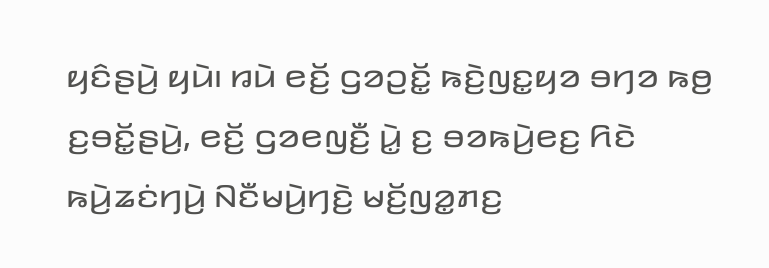ꤟꤢꤨꤔꤣꤧ꤬ ꤟꤣꤧ꤯ ꤙꤣꤧ ꤕꤢꤩ꤬ ꤞꤤꤑꤢꤩ꤭ ꤒꤢꤧ꤬ꤜꤢ꤭ꤟꤤ ꤋꤚꤤ ꤒꤥ꤬ ꤢ꤬ꤋꤢꤩ꤭ꤔꤣꤧ꤬, ꤕꤢꤩ꤬ ꤞꤤꤕꤜꤢꤪ꤬ ꤣꤧ꤭ ꤢ꤬ ꤋꤤꤒꤣꤧ꤬ꤕꤢ꤬ ꤖꤢꤧ ꤒꤣꤧ꤬ꤘꤢꤦꤚꤣꤧ꤬ ꤡꤢꤪꤗꤣꤧ꤬ꤚꤢꤧ꤬ ꤗꤢꤩ꤬ꤜꤤ꤭ꤊꤢ꤬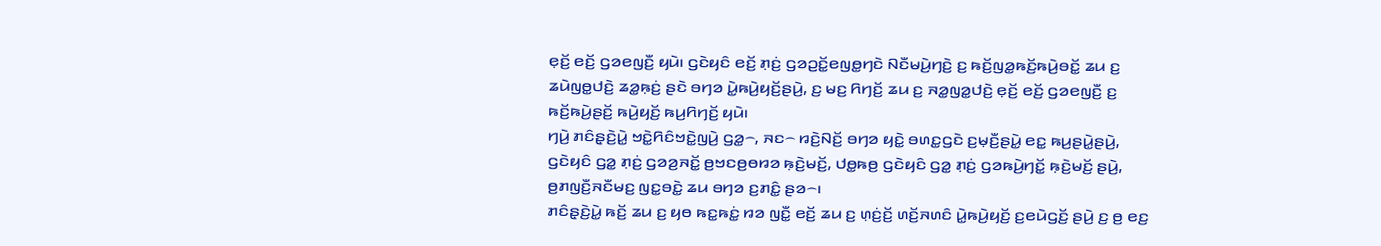ꤕ꤫ꤢꤩ꤬ ꤕꤢꤩ꤬ ꤞꤤꤕꤜꤢꤪ꤬ ꤟꤣꤧ꤯ ꤞꤢꤧꤟꤢꤨ ꤕꤢꤩ꤬ ꤊ꤫ꤢꤦ꤬ ꤞꤤꤑꤢꤩ꤭ꤕꤜꤥ꤭ꤚꤢꤧ ꤡꤢꤪꤗꤣꤧ꤬ꤚꤢꤧ꤬ ꤢ꤬ ꤒꤢꤩ꤬ꤜꤤ꤭ꤒꤢꤩ꤬ꤒꤣꤧ꤬ꤋꤢꤩ꤭ ꤘꤣ ꤢ꤬ ꤘꤣꤧꤜꤥ꤭ꤓꤢꤧ꤬ ꤘꤤ꤭ꤒ꤫ꤢꤦ꤬ ꤔꤢꤧ ꤋꤚꤤ ꤣꤧ꤭ꤒꤣꤧ꤬ꤟꤢꤩ꤬ꤔꤣꤧ꤬, ꤢ꤬ ꤗꤢ꤬ ꤖꤚꤢꤩ꤬ ꤘꤣ ꤢ꤬ ꤏꤤ꤭ꤜꤤ꤭ꤓꤢꤧ꤬ ꤕ꤫ꤢꤩ꤬ ꤕꤢꤩ꤬ ꤞꤤꤕꤜꤢꤪ꤬ ꤢ꤬ ꤒꤢꤩ꤬ꤒꤣꤧ꤬ꤔꤢꤩ꤬ ꤒꤣꤧ꤬ꤟꤢꤩ꤬ ꤒꤣ꤬ꤖꤚꤢꤩ꤬ ꤟꤣꤧ꤯
ꤚꤣꤧ꤬ ꤊꤢꤨꤔ꤫ꤢꤧ꤬ꤣꤧ꤭ ꤠꤢꤧ꤭ꤖꤢꤨꤠꤢꤧ꤭ꤜꤣꤧ꤬ ꤞꤤ꤭꤮, ꤏꤢ꤮ ꤙꤢꤧ꤬ꤡꤢꤩ꤬ ꤋꤚꤤ ꤟꤢꤧ꤭ ꤋꤛꤢ꤭ꤞꤢꤧ ꤢ꤬ꤗ꤫ꤢꤪ꤬ꤔꤣꤧ꤭ ꤕꤢ꤭ ꤒꤣ꤬ꤔꤣꤧ꤭ꤔꤣꤧ꤬, ꤞꤢꤧꤟꤢꤨ ꤞꤤ꤭ ꤊ꤫ꤢꤦ꤬ ꤞꤤꤤ꤬ꤏꤢꤩ꤭ ꤥ꤬ꤠꤢꤥ꤬ꤥꤙꤤ ꤒ꤫ꤢꤧ꤬ꤗꤢꤩ꤬, ꤓꤥ꤭ꤒꤥ꤬ ꤞꤢꤧꤟꤢꤨ ꤞꤤ꤭ ꤊ꤫ꤢꤦ꤬ ꤞꤤꤒꤣꤧ꤬ꤚꤢꤩ꤭ ꤒ꤫ꤢꤧ꤬ꤗꤢꤩ꤬ ꤔꤣꤧ꤬, ꤥ꤬ꤊꤜꤢꤪ꤬ꤏꤢꤪꤗꤢ꤬ ꤜꤢ꤭ꤋꤢꤧ꤭ ꤘꤣ ꤋꤚꤤ ꤢ꤬ꤊꤢꤨ꤭ ꤔꤤ꤮꤯
ꤊꤢꤨꤔ꤫ꤢꤧ꤬ꤣꤧ꤭ ꤒꤢꤩ꤬ ꤘꤣ ꤢ꤬ ꤟꤥ ꤒꤢ꤭ꤒꤢꤦ꤭ ꤙꤤ ꤜꤢꤪ꤭ ꤕꤢꤩ꤬ ꤘꤣ ꤢ꤬ ꤛ꤫ꤢꤦ꤬ꤢꤩ꤬ ꤛꤢꤩ꤬ꤏꤛꤢꤨ ꤣꤧ꤭ꤒꤣꤧ꤬ꤟꤢꤩ꤬ ꤢ꤬ꤕꤣꤧꤞꤢꤩ꤬ ꤔꤣꤧ꤬ ꤢ꤬ ꤥ꤬ ꤕꤢ꤬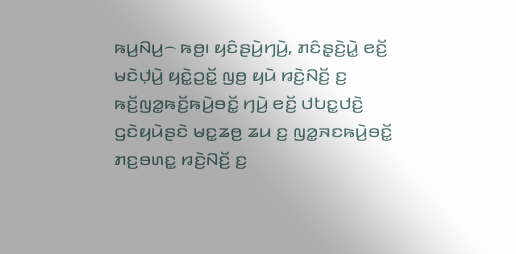ꤒꤣ꤬ꤡꤣ꤬꤮ ꤒꤥ꤬꤯ ꤟꤢꤨꤔꤣꤧ꤬ꤚꤣꤧ꤬, ꤊꤢꤨꤔ꤫ꤢꤧ꤬ꤣꤧ꤭ ꤕꤢꤩ꤬ ꤗꤢꤧꤓ꤫ꤣꤧ꤬ ꤟꤢꤧ꤭ꤑꤢꤩ꤭ ꤜꤥ꤬ ꤟꤣꤧ ꤙꤢꤧ꤬ꤡꤢꤩ꤬ ꤢ꤬ ꤒꤢꤩ꤬ꤜꤤ꤭ꤒꤢꤩ꤬ꤒꤣꤧ꤬ꤋꤢꤩ꤭ ꤚꤣꤧ꤬ ꤕꤢꤩ꤬ ꤓꤝꤢ꤭ꤓꤢꤧ꤬ ꤞꤢꤧꤟꤣꤧꤔꤢꤧ ꤗꤢ꤭ꤘꤥ꤬ ꤘꤣ ꤢ꤬ ꤜꤤ꤭ꤏꤢꤒꤣꤧ꤬ꤋꤢꤩ꤭ ꤊꤢ꤬ꤋꤛꤢ꤭ ꤙꤢꤧ꤬ꤡꤢꤩ꤬ ꤢ꤬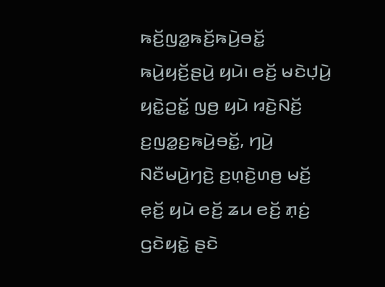ꤒꤢꤩ꤬ꤜꤤ꤭ꤒꤢꤩ꤬ꤒꤣꤧ꤬ꤋꤢꤩ꤭ ꤒꤣꤧ꤬ꤟꤢꤩ꤬ꤔꤣꤧ꤬ ꤟꤣꤧ꤯ ꤕꤢꤩ꤬ ꤗꤢꤧꤓ꤫ꤣꤧ꤬ ꤟꤢꤧ꤭ꤑꤢꤩ꤭ ꤜꤥ꤬ ꤟꤣꤧ ꤙꤢꤧ꤬ꤡꤢꤩ꤬ ꤢ꤬ꤜꤤ꤭ꤢ꤬ꤒꤣꤧ꤬ꤋꤢꤩ꤭, ꤚꤣꤧ꤬ ꤡꤢꤪꤗꤣꤧ꤬ꤚꤢꤧ꤬ ꤢ꤬ꤛ꤫ꤢꤧ꤬ꤛꤥ꤬ ꤗꤢꤩ꤬ ꤕ꤫ꤢꤩ꤬ ꤟꤣꤧ ꤕꤢꤩ꤬ ꤘꤣ ꤕꤢꤩ꤬ ꤊ꤫ꤢꤦ꤬ ꤞꤢꤧꤟꤢꤧ꤭ ꤔꤢꤧ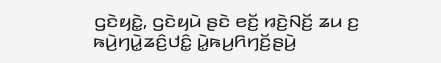ꤞꤢꤧꤟꤢꤧ꤭, ꤞꤢꤧꤟꤣꤧ ꤔꤢꤧ ꤕꤢꤩ꤬ ꤙꤢꤧ꤬ꤡꤢꤩ꤬ ꤘꤣ ꤢ꤬ ꤒꤣꤧ꤬ꤚꤣꤧ꤭ꤘꤢꤨ꤬ꤓꤢꤨ꤭ ꤣꤧ꤭ꤒꤣ꤬ꤖꤚꤢꤩ꤬ꤔꤣꤧ꤬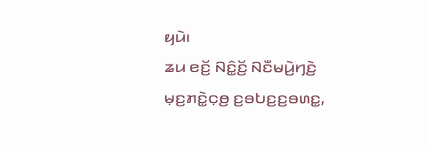ꤟꤣꤧ꤯
ꤘꤣ ꤕꤢꤩ꤬ ꤡꤢꤨ꤭ꤢꤩ꤬ ꤡꤢꤪꤗꤣꤧ꤬ꤚꤢꤧ꤬ ꤗ꤫ꤢ꤬ꤊꤢꤧ꤭ꤍ꤫ꤥ꤬ ꤢ꤬ꤋꤝꤢ꤬ꤢ꤬ꤋꤛꤢ꤭,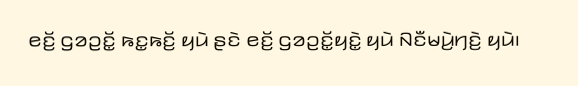ꤕꤢꤩ꤬ ꤞꤤꤑꤢꤩ꤭ ꤒꤢ꤭ꤒꤢꤩ꤬ ꤟꤣꤧ ꤔꤢꤧ ꤕꤢꤩ꤬ ꤞꤤꤑꤢꤩ꤭ꤟꤢꤧ꤭ ꤟꤣꤧ ꤡꤢꤪꤗꤣꤧ꤬ꤚꤢꤧ꤬ ꤟꤣꤧ꤯